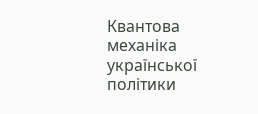Квантова механіка української політики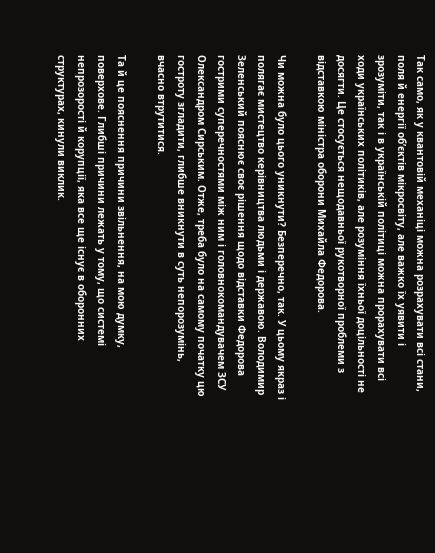Так само, як у квантовій механіці можна розрахувати всі стани, поля й енергії об’єктів мікросвіту, але важко їх уявити і зрозуміти, так і в українській політиці можна прорахувати всі ходи українських політиків, але розуміння їхньої доцільності не досягти. Це стосується нещодавньої рукотворної проблеми з відставкою міністра оборони Михайла Федорова.

Чи можна було цього уникнути? Безперечно, так. У цьому якраз і полягає мистецтво керівництва людьми і державою. Володимир Зеленський пояснює своє рішення щодо відставки Федорова гострими суперечностями між ним і головнокомандувачем ЗСУ Олександром Сирським. Отже, треба було на самому початку цю гостроту згладити, глибше вникнути в суть непорозумінь, вчасно втрутитися.

Та й це пояснення причини звільнення, на мою думку, поверхове. Глибші причини лежать у тому, що системі непрозорості й корупції, яка все ще існує в оборонних структурах, кинули виклик.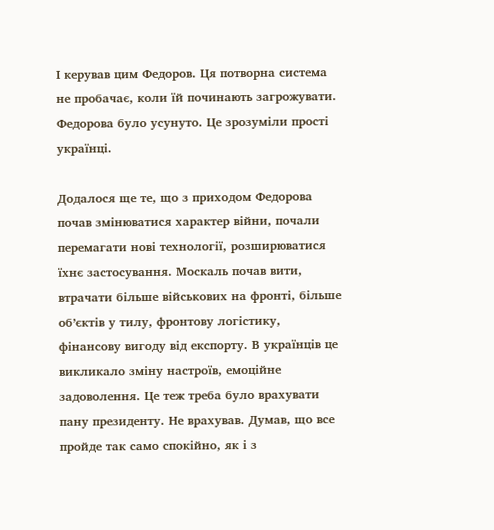І керував цим Федоров. Ця потворна система не пробачає, коли їй починають загрожувати. Федорова було усунуто. Це зрозуміли прості українці.

Додалося ще те, що з приходом Федорова почав змінюватися характер війни, почали перемагати нові технології, розширюватися їхнє застосування. Москаль почав вити, втрачати більше військових на фронті, більше об’єктів у тилу, фронтову логістику, фінансову вигоду від експорту. В українців це викликало зміну настроїв, емоційне задоволення. Це теж треба було врахувати пану президенту. Не врахував. Думав, що все пройде так само спокійно, як і з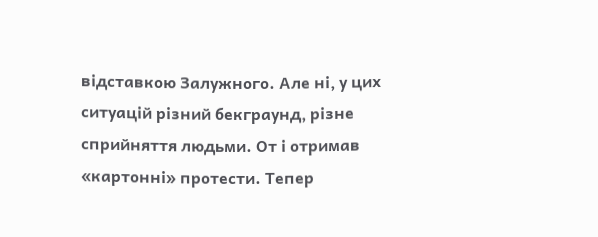відставкою Залужного. Але ні, у цих ситуацій різний бекграунд, різне сприйняття людьми. От і отримав «картонні» протести. Тепер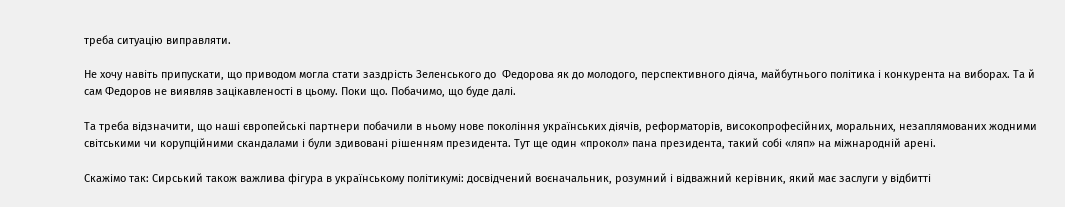треба ситуацію виправляти.

Не хочу навіть припускати, що приводом могла стати заздрість Зеленського до  Федорова як до молодого, перспективного діяча, майбутнього політика і конкурента на виборах. Та й сам Федоров не виявляв зацікавленості в цьому. Поки що. Побачимо, що буде далі.

Та треба відзначити, що наші європейські партнери побачили в ньому нове покоління українських діячів, реформаторів, високопрофесійних, моральних, незаплямованих жодними світськими чи корупційними скандалами і були здивовані рішенням президента. Тут ще один «прокол» пана президента, такий собі «ляп» на міжнародній арені.

Скажімо так: Сирський також важлива фігура в українському політикумі: досвідчений воєначальник, розумний і відважний керівник, який має заслуги у відбитті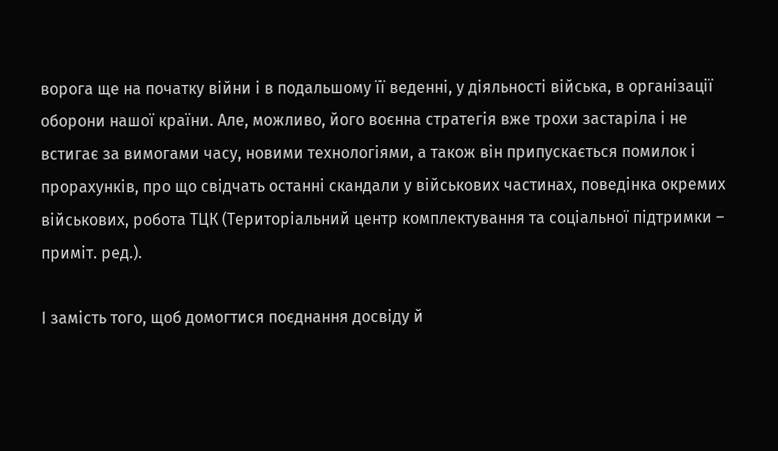ворога ще на початку війни і в подальшому її веденні, у діяльності війська, в організації оборони нашої країни. Але, можливо, його воєнна стратегія вже трохи застаріла і не встигає за вимогами часу, новими технологіями, а також він припускається помилок і прорахунків, про що свідчать останні скандали у військових частинах, поведінка окремих військових, робота ТЦК (Територіальний центр комплектування та соціальної підтримки – приміт. ред.).

І замість того, щоб домогтися поєднання досвіду й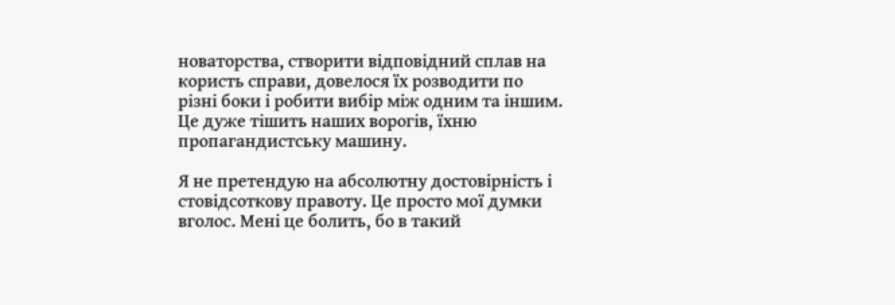новаторства, створити відповідний сплав на користь справи, довелося їх розводити по різні боки і робити вибір між одним та іншим. Це дуже тішить наших ворогів, їхню пропагандистську машину.

Я не претендую на абсолютну достовірність і стовідсоткову правоту. Це просто мої думки вголос. Мені це болить, бо в такий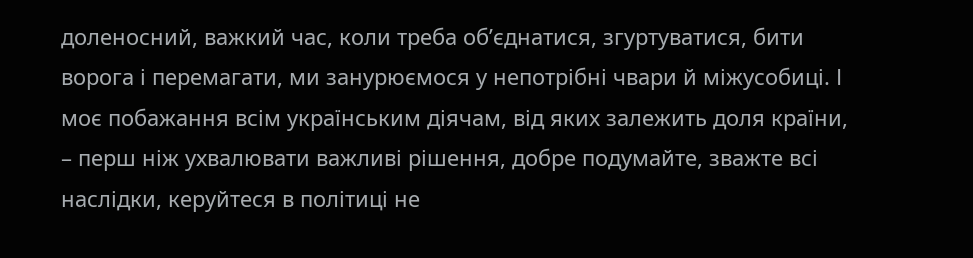доленосний, важкий час, коли треба об’єднатися, згуртуватися, бити ворога і перемагати, ми занурюємося у непотрібні чвари й міжусобиці. І моє побажання всім українським діячам, від яких залежить доля країни, – перш ніж ухвалювати важливі рішення, добре подумайте, зважте всі наслідки, керуйтеся в політиці не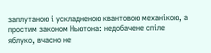заплутаною і ускладненою квантовою механікою, а простим законом Ньютона: недобачене спіле яблуко, вчасно не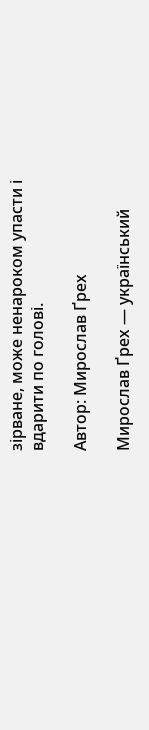зірване, може ненароком упасти і вдарити по голові.

Автор: Мирослав Ґрех

Мирослав Ґрех — український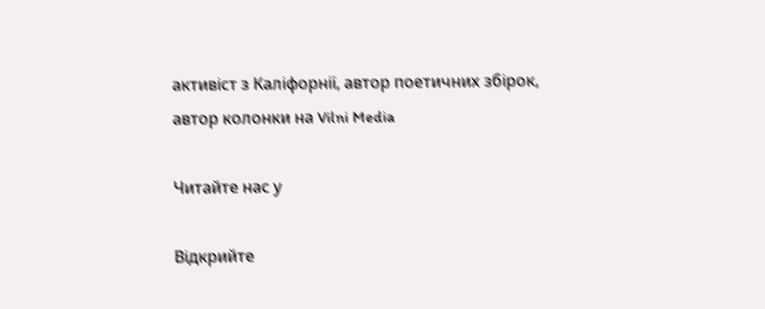активіст з Каліфорнії, автор поетичних збірок, автор колонки на Vilni Media

Читайте нас у

Відкрийте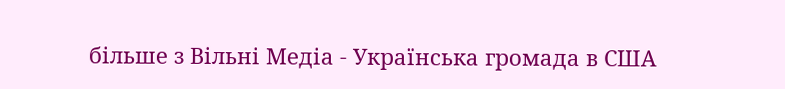більше з Вільні Медіа - Українська громада в США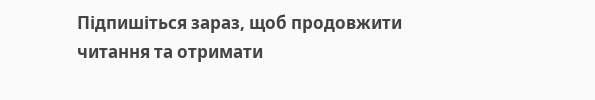Підпишіться зараз, щоб продовжити читання та отримати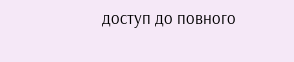доступ до повного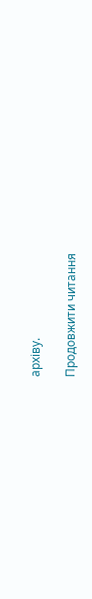архіву.

Продовжити читання